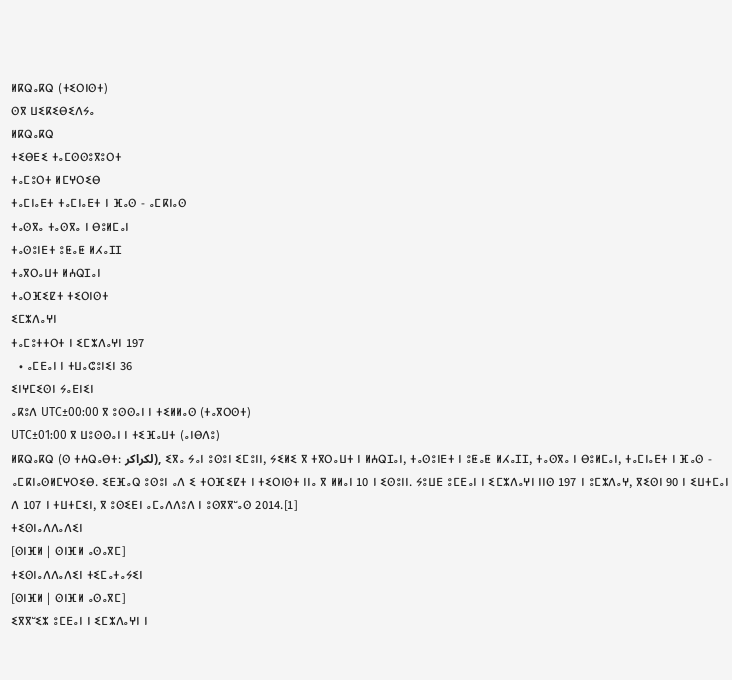ⵍⴽⵕⴰⴽⵕ (ⵜⵉⵔⵏⵙⵜ)
ⵙⴳ ⵡⵉⴽⵉⴱⵉⴷⵢⴰ
ⵍⴽⵕⴰⴽⵕ
ⵜⵉⴱⴹⵉ ⵜⴰⵎⵙⵙⵓⴳⵓⵔⵜ
ⵜⴰⵎⵓⵔⵜ ⵍⵎⵖⵔⵉⴱ
ⵜⴰⵎⵏⴰⴹⵜ ⵜⴰⵎⵏⴰⴹⵜ ⵏ ⴼⴰⵙ - ⴰⵎⴽⵏⴰⵙ
ⵜⴰⵙⴳⴰ ⵜⴰⵙⴳⴰ ⵏ ⴱⵓⵍⵎⴰⵏ
ⵜⴰⵙⵓⵏⴹⵜ ⵓⵟⴰⵟ ⵍⵃⴰⵊⵊ
ⵜⴰⴳⵔⴰⵡⵜ ⵍⵄⵕⵊⴰⵏ
ⵜⴰⵔⴼⵉⵇⵜ ⵜⵉⵔⵏⵙⵜ
ⵉⵎⵣⴷⴰⵖⵏ
ⵜⴰⵎⵓⵜⵜⵔⵜ ⵏ ⵉⵎⵣⴷⴰⵖⵏ 197
  • ⴰⵎⴹⴰⵏ ⵏ ⵜⵡⴰⵛⵓⵏⵉⵏ 36
ⵉⵏⵖⵎⵉⵙⵏ ⵢⴰⴹⵏⵉⵏ
ⴰⴽⵓⴷ UTC±00:00 ⴳ ⵓⵙⵙⴰⵏ ⵏ ⵜⵉⵍⵍⴰⵙ (ⵜⴰⴳⵔⵙⵜ)
UTC±01:00 ⴳ ⵡⵓⵙⵙⴰⵏ ⵏ ⵜⵉⴼⴰⵡⵜ (ⴰⵏⴱⴷⵓ)
ⵍⴽⵕⴰⴽⵕ (ⵙ ⵜⵄⵕⴰⴱⵜ: لكراكر), ⵉⴳⴰ ⵢⴰⵏ ⵓⵙⵓⵏ ⵉⵎⵓⵏⵏ, ⵢⵉⵍⵉ ⴳ ⵜⴳⵔⴰⵡⵜ ⵏ ⵍⵄⵕⵊⴰⵏ, ⵜⴰⵙⵓⵏⴹⵜ ⵏ ⵓⵟⴰⵟ ⵍⵃⴰⵊⵊ, ⵜⴰⵙⴳⴰ ⵏ ⴱⵓⵍⵎⴰⵏ, ⵜⴰⵎⵏⴰⴹⵜ ⵏ ⴼⴰⵙ - ⴰⵎⴽⵏⴰⵙⵍⵎⵖⵔⵉⴱ. ⵉⴹⴼⴰⵕ ⵓⵙⵓⵏ ⴰⴷ ⵉ ⵜⵔⴼⵉⵇⵜ ⵏ ⵜⵉⵔⵏⵙⵜ ⵏⵏⴰ ⴳ ⵍⵍⴰⵏ 10 ⵏ ⵉⵙⵓⵏⵏ. ⵢⵓⵡⴹ ⵓⵎⴹⴰⵏ ⵏ ⵉⵎⵣⴷⴰⵖⵏ ⵏⵏⵙ 197 ⵏ ⵓⵎⵣⴷⴰⵖ, ⴳⵉⵙⵏ 90 ⵏ ⵉⵡⵜⵎⴰⵏ ⴷ 107 ⵏ ⵜⵡⵜⵎⵉⵏ, ⴳ ⵓⵙⵉⴹⵏ ⴰⵎⴰⴷⴷⵓⴷ ⵏ ⵓⵙⴳⴳⵯⴰⵙ 2014.[1]
ⵜⵉⵙⵏⴰⴷⴷⴰⴷⵉⵏ
[ⵙⵏⴼⵍ | ⵙⵏⴼⵍ ⴰⵙⴰⴳⵎ]
ⵜⵉⵙⵏⴰⴷⴷⴰⴷⵉⵏ ⵜⵉⵎⴰⵜⴰⵢⵉⵏ
[ⵙⵏⴼⵍ | ⵙⵏⴼⵍ ⴰⵙⴰⴳⵎ]
ⵉⴳⴳⵯⵉⵣ ⵓⵎⴹⴰⵏ ⵏ ⵉⵎⵣⴷⴰⵖⵏ ⵏ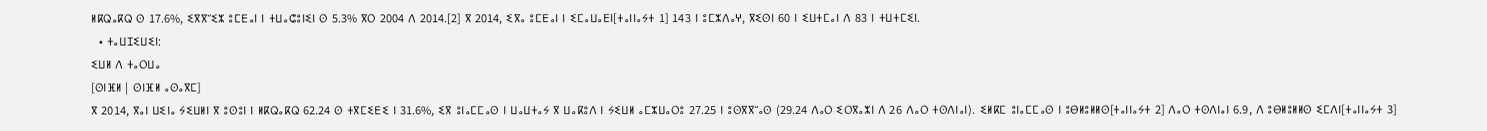ⵍⴽⵕⴰⴽⵕ ⵙ 17.6%, ⵉⴳⴳⵯⵉⵣ ⵓⵎⴹⴰⵏ ⵏ ⵜⵡⴰⵛⵓⵏⵉⵏ ⵙ 5.3% ⴳⵔ 2004 ⴷ 2014.[2] ⴳ 2014, ⵉⴳⴰ ⵓⵎⴹⴰⵏ ⵏ ⵉⵎⴰⵡⴰⴹⵏ[ⵜⴰⵏⵏⴰⵢⵜ 1] 143 ⵏ ⵓⵎⵣⴷⴰⵖ, ⴳⵉⵙⵏ 60 ⵏ ⵉⵡⵜⵎⴰⵏ ⴷ 83 ⵏ ⵜⵡⵜⵎⵉⵏ.
  • ⵜⴰⵡⵊⵉⵡⵉⵏ:
ⵉⵡⵍ ⴷ ⵜⴰⵔⵡⴰ
[ⵙⵏⴼⵍ | ⵙⵏⴼⵍ ⴰⵙⴰⴳⵎ]
ⴳ 2014, ⴳⴰⵏ ⵡⵉⵏⴰ ⵢⵉⵡⵍⵏ ⴳ ⵓⵙⵓⵏ ⵏ ⵍⴽⵕⴰⴽⵕ 62.24 ⵙ ⵜⴳⵎⵉⴹⵉ ⵏ 31.6%, ⵉⴳ ⵓⵏⴰⵎⵎⴰⵙ ⵏ ⵡⴰⵡⵜⴰⵢ ⴳ ⵡⴰⴽⵓⴷ ⵏ ⵢⵉⵡⵍ ⴰⵎⵣⵡⴰⵔⵓ 27.25 ⵏ ⵓⵙⴳⴳⵯⴰⵙ (29.24 ⴷⴰⵔ ⵉⵔⴳⴰⵣⵏ ⴷ 26 ⴷⴰⵔ ⵜⵙⴷⵏⴰⵏ). ⵉⵍⴽⵎ ⵓⵏⴰⵎⵎⴰⵙ ⵏ ⵓⴱⵍⵓⵍⵍⵙ[ⵜⴰⵏⵏⴰⵢⵜ 2] ⴷⴰⵔ ⵜⵙⴷⵏⴰⵏ 6.9, ⴷ ⵓⴱⵍⵓⵍⵍⵙ ⵉⵎⴷⵏ[ⵜⴰⵏⵏⴰⵢⵜ 3]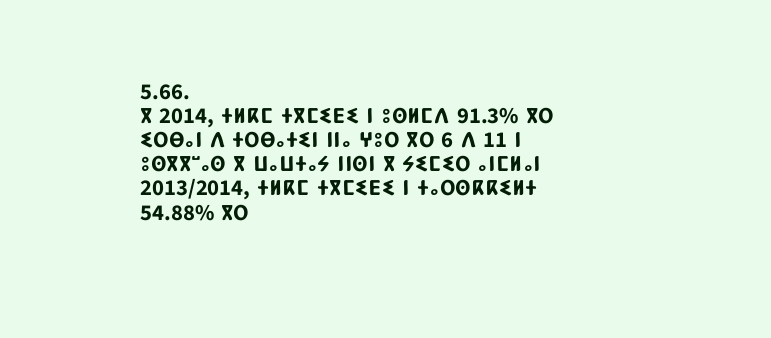5.66.
ⴳ 2014, ⵜⵍⴽⵎ ⵜⴳⵎⵉⴹⵉ ⵏ ⵓⵙⵍⵎⴷ 91.3% ⴳⵔ ⵉⵔⴱⴰⵏ ⴷ ⵜⵔⴱⴰⵜⵉⵏ ⵏⵏⴰ ⵖⵓⵔ ⴳⵔ 6 ⴷ 11 ⵏ ⵓⵙⴳⴳⵯⴰⵙ ⴳ ⵡⴰⵡⵜⴰⵢ ⵏⵏⵙⵏ ⴳ ⵢⵉⵎⵉⵔ ⴰⵏⵎⵍⴰⵏ 2013/2014, ⵜⵍⴽⵎ ⵜⴳⵎⵉⴹⵉ ⵏ ⵜⴰⵔⵙⴽⴽⵉⵍⵜ 54.88% ⴳⵔ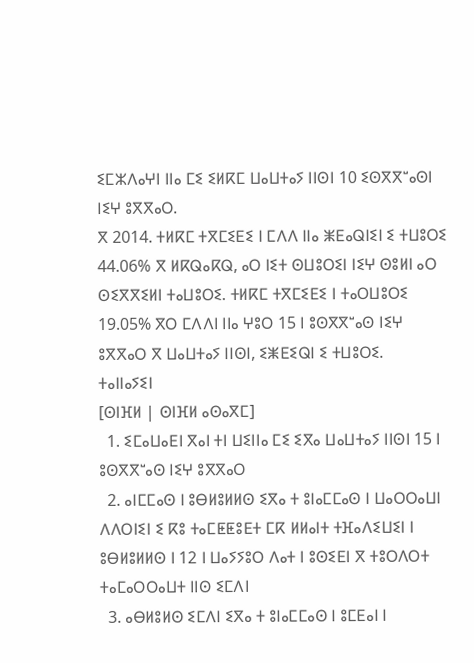ⵉⵎⵣⴷⴰⵖⵏ ⵏⵏⴰ ⵎⵉ ⵉⵍⴽⵎ ⵡⴰⵡⵜⴰⵢ ⵏⵏⵙⵏ 10 ⵉⵙⴳⴳⵯⴰⵙⵏ ⵏⵉⵖ ⵓⴳⴳⴰⵔ.
ⴳ 2014. ⵜⵍⴽⵎ ⵜⴳⵎⵉⴹⵉ ⵏ ⵎⴷⴷ ⵏⵏⴰ ⵥⴹⴰⵕⵏⵉⵏ ⵉ ⵜⵡⵓⵔⵉ 44.06% ⴳ ⵍⴽⵕⴰⴽⵕ, ⴰⵔ ⵏⵉⵜ ⵙⵡⵓⵔⵉⵏ ⵏⵉⵖ ⵙⵓⵍⵏ ⴰⵔ ⵙⵉⴳⴳⵉⵍⵏ ⵜⴰⵡⵓⵔⵉ. ⵜⵍⴽⵎ ⵜⴳⵎⵉⴹⵉ ⵏ ⵜⴰⵔⵡⵓⵔⵉ 19.05% ⴳⵔ ⵎⴷⴷⵏ ⵏⵏⴰ ⵖⵓⵔ 15 ⵏ ⵓⵙⴳⴳⵯⴰⵙ ⵏⵉⵖ ⵓⴳⴳⴰⵔ ⴳ ⵡⴰⵡⵜⴰⵢ ⵏⵏⵙⵏ, ⵉⵥⴹⵉⵕⵏ ⵉ ⵜⵡⵓⵔⵉ.
ⵜⴰⵏⵏⴰⵢⵉⵏ
[ⵙⵏⴼⵍ | ⵙⵏⴼⵍ ⴰⵙⴰⴳⵎ]
  1. ⵉⵎⴰⵡⴰⴹⵏ ⴳⴰⵏ ⵜⵏ ⵡⵉⵏⵏⴰ ⵎⵉ ⵉⴳⴰ ⵡⴰⵡⵜⴰⵢ ⵏⵏⵙⵏ 15 ⵏ ⵓⵙⴳⴳⵯⴰⵙ ⵏⵉⵖ ⵓⴳⴳⴰⵔ
  2. ⴰⵏⵎⵎⴰⵙ ⵏ ⵓⴱⵍⵓⵍⵍⵙ ⵉⴳⴰ ⵜ ⵓⵏⴰⵎⵎⴰⵙ ⵏ ⵡⴰⵔⵔⴰⵡⵏ ⴷⴷⵔⵏⵉⵏ ⵉ ⴽⵓ ⵜⴰⵎⵟⵟⵓⴹⵜ ⵎⴽ ⵍⵍⴰⵏⵜ ⵜⴼⴰⴷⵉⵡⵉⵏ ⵏ ⵓⴱⵍⵓⵍⵍⵙ ⵏ 12 ⵏ ⵡⴰⵢⵢⵓⵔ ⴷⴰⵜ ⵏ ⵓⵙⵉⴹⵏ ⴳ ⵜⵓⵔⴷⵔⵜ ⵜⴰⵎⴰⵔⵔⴰⵡⵜ ⵏⵏⵙ ⵉⵎⴷⵏ
  3. ⴰⴱⵍⵓⵍⵙ ⵉⵎⴷⵏ ⵉⴳⴰ ⵜ ⵓⵏⴰⵎⵎⴰⵙ ⵏ ⵓⵎⴹⴰⵏ ⵏ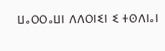ⵡⴰⵔⵔⴰⵡⵏ ⴷⴷⵔⵏⵉⵏ ⵉ ⵜⵙⴷⵏⴰⵏ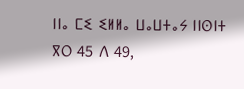ⵏⵏⴰ ⵎⵉ ⵉⵍⵍⴰ ⵡⴰⵡⵜⴰⵢ ⵏⵏⵙⵏⵜ ⴳⵔ 45 ⴷ 49,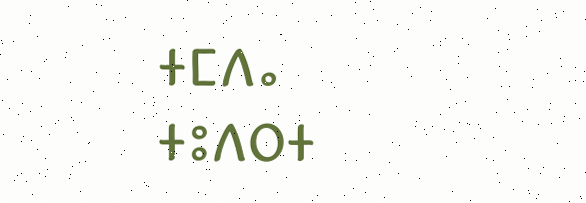ⵜⵎⴷⴰ ⵜⵓⴷⵔⵜ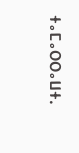ⵜⴰⵎⴰⵔⵔⴰⵡⵜ.